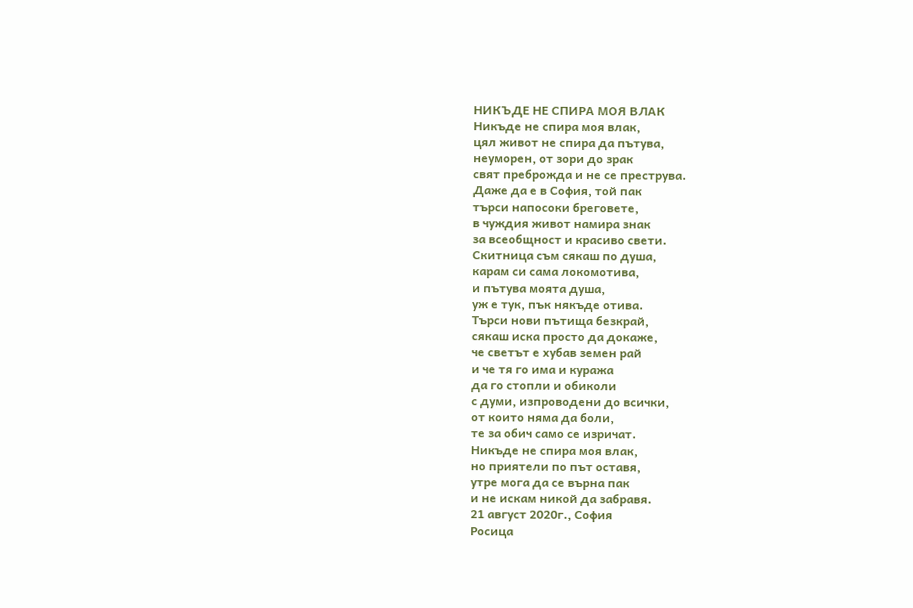НИКЪДЕ НЕ СПИРА МОЯ ВЛАК
Никъде не спира моя влак,
цял живот не спира да пътува,
неуморен, от зори до зрак
свят преброжда и не се преструва.
Даже да е в София, той пак
търси напосоки бреговете,
в чуждия живот намира знак
за всеобщност и красиво свети.
Скитница съм сякаш по душа,
карам си сама локомотива,
и пътува моята душа,
уж е тук, пък някъде отива.
Търси нови пътища безкрай,
сякаш иска просто да докаже,
че светът е хубав земен рай
и че тя го има и куража
да го стопли и обиколи
с думи, изпроводени до всички,
от които няма да боли,
те за обич само се изричат.
Никъде не спира моя влак,
но приятели по път оставя,
утре мога да се върна пак
и не искам никой да забравя.
21 август 2020г., София
Росица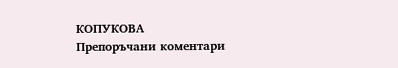КОПУКОВА
Препоръчани коментари